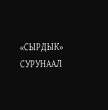«СЫРДЫК» СУРУНААЛ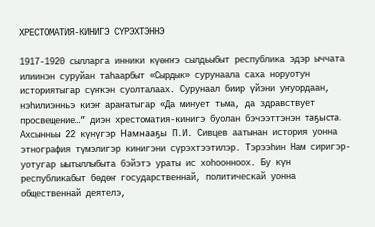ХРЕСТОМАТИЯ-КИНИГЭ СҮРЭХТЭННЭ

1917-1920 сылларга инники күөҥҥэ сылдьыбыт республика эдэр ыччата илиинэн суруйан таһаарбыт «Сырдык» сурунаала саха норуотун историятыгар сүҥкэн суолталаах. Сурунаал биир үйэни уҥуордаан, нэһилиэнньэ киэҥ араҥатыгар «Да минует тьма, да здравствует просвещение…” диэн хрестоматия-кинигэ буолан бэчээттэнэн таҕыста. Ахсынньы 22 күнүгэр Намнааҕы П.И. Сивцев аатынан история уонна этнография түмэлигэр кинигэни сүрэхтээтилэр. Тэрээһин Нам сиригэр-уотугар ыытыллыбыта бэйэтэ ураты ис хоһоонноох. Бу күн республикабыт бөдөҥ государственнай, политическай уонна общественнай деятелэ,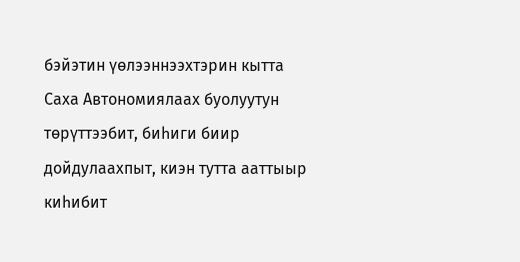бэйэтин үөлээннээхтэрин кытта Саха Автономиялаах буолуутун төрүттээбит, биһиги биир дойдулаахпыт, киэн тутта ааттыыр киһибит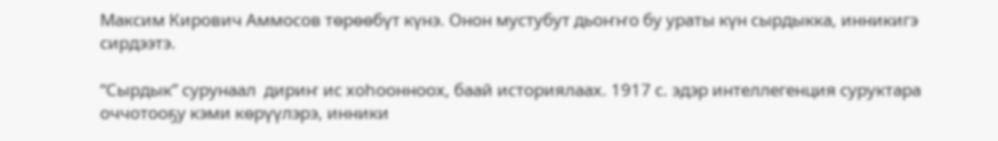Максим Кирович Аммосов төрөөбүт күнэ. Онон мустубут дьоҥҥо бу ураты күн сырдыкка, инникигэ сирдээтэ.

“Сырдык” сурунаал  дириҥ ис хоһоонноох, баай историялаах. 1917 с. эдэр интеллегенция суруктара оччотооҕу кэми көрүүлэрэ, инники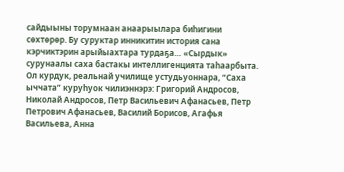сайдыыны торумнаан анаарыылара биһигини сөхтөрөр. Бу суруктар инникитин история сана кэрчиктэрин арыйыахтара турдаҕа… «Сырдык» сурунаалы саха бастакы интеллигенцията таһаарбыта. Ол курдук, реальнай училище устудьуоннара, “Саха ыччата” куруһуок чилиэннэрэ: Григорий Андросов, Николай Андросов, Петр Васильевич Афанасьев, Петр Петрович Афанасьев, Василий Борисов, Агафья Васильева, Анна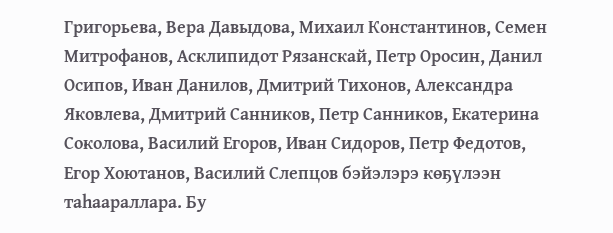Григорьева, Вера Давыдова, Михаил Константинов, Семен Митрофанов, Асклипидот Рязанскай, Петр Оросин, Данил Осипов, Иван Данилов, Дмитрий Тихонов, Александра Яковлева, Дмитрий Санников, Петр Санников, Екатерина Соколова, Василий Егоров, Иван Сидоров, Петр Федотов, Егор Хоютанов, Василий Слепцов бэйэлэрэ көҕүлээн таһаараллара. Бу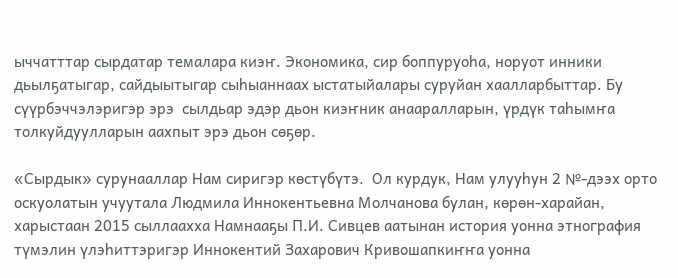ыччатттар сырдатар темалара киэҥ. Экономика, сир боппуруоһа, норуот инники дьылҕатыгар, сайдыытыгар сыһыаннаах ыстатыйалары суруйан хаалларбыттар. Бу сүүрбэччэлэригэр эрэ  сылдьар эдэр дьон киэҥник анааралларын, үрдүк таһымҥа толкуйдуулларын аахпыт эрэ дьон сөҕөр.

«Сырдык» сурунааллар Нам сиригэр көстүбүтэ.  Ол курдук, Нам улууһун 2 №-дээх орто оскуолатын учуутала Людмила Иннокентьевна Молчанова булан, көрөн-харайан, харыстаан 2015 сыллаахха Намнааҕы П.И. Сивцев аатынан история уонна этнография түмэлин үлэһиттэригэр Иннокентий Захарович Кривошапкиҥҥа уонна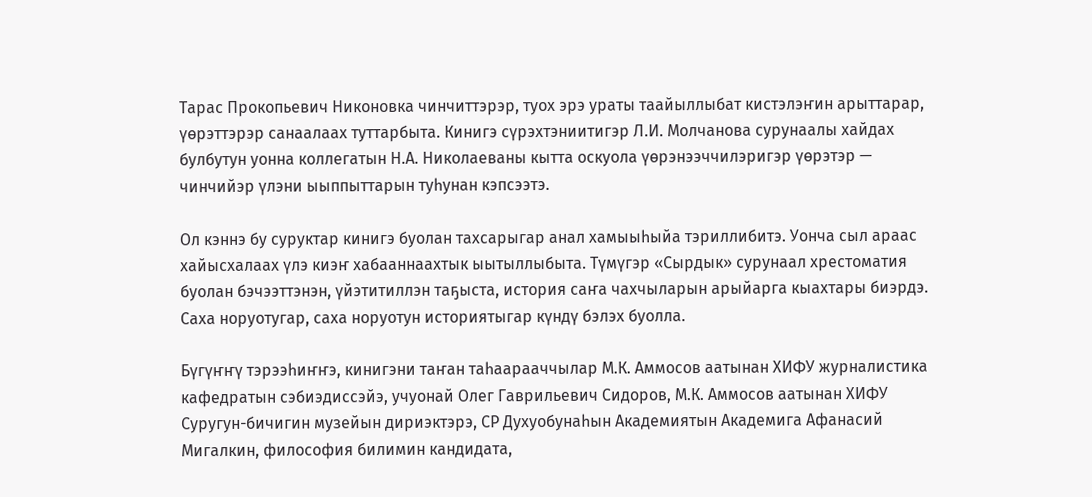Тарас Прокопьевич Никоновка чинчиттэрэр, туох эрэ ураты таайыллыбат кистэлэҥин арыттарар, үөрэттэрэр санаалаах туттарбыта. Кинигэ сүрэхтэниитигэр Л.И. Молчанова сурунаалы хайдах булбутун уонна коллегатын Н.А. Николаеваны кытта оскуола үөрэнээччилэригэр үөрэтэр — чинчийэр үлэни ыыппыттарын туһунан кэпсээтэ.

Ол кэннэ бу суруктар кинигэ буолан тахсарыгар анал хамыыһыйа тэриллибитэ. Уонча сыл араас хайысхалаах үлэ киэҥ хабааннаахтык ыытыллыбыта. Түмүгэр «Сырдык» сурунаал хрестоматия буолан бэчээттэнэн, үйэтитиллэн таҕыста, история саҥа чахчыларын арыйарга кыахтары биэрдэ. Саха норуотугар, саха норуотун историятыгар күндү бэлэх буолла.

Бүгүҥҥү тэрээһиҥҥэ, кинигэни таҥан таһаарааччылар М.К. Аммосов аатынан ХИФУ журналистика кафедратын сэбиэдиссэйэ, учуонай Олег Гаврильевич Сидоров, М.К. Аммосов аатынан ХИФУ Суругун-бичигин музейын дириэктэрэ, СР Духуобунаһын Академиятын Академига Афанасий Мигалкин, философия билимин кандидата,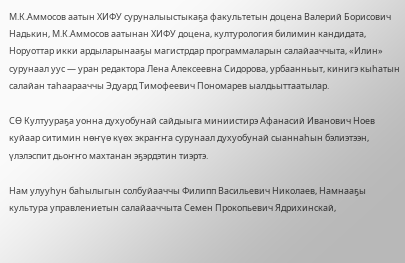М.К.Аммосов аатын ХИФУ суруналыыстыкаҕа факультетын доцена Валерий Борисович Надькин, М.К.Аммосов аатынан ХИФУ доцена, културология билимин кандидата, Норуоттар икки ардыларынааҕы магистрдар программаларын салайааччыта, «Илин» сурунаал уус — уран редактора Лена Алексеевна Сидорова, урбаанньыт, кинигэ кыһатын салайан таһаарааччы Эдуард Тимофеевич Пономарев ыалдьыттаатылар.

СӨ Култуураҕа уонна духуобунай сайдыыга миниистирэ Афанасий Иванович Ноев куйаар ситимин нөҥүө күөх экраҥҥа сурунаал духуобунай сыаннаһын бэлиэтээн, үлэлэспит дьоҥҥо махтанан эҕэрдэтин тиэртэ.

Нам улууһун баһылыгын солбуйааччы Филипп Васильевич Николаев, Намнааҕы культура управлениетын салайааччыта Семен Прокопьевич Ядрихинскай,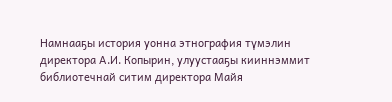Намнааҕы история уонна этнография түмэлин директора А.И. Копырин, улуустааҕы кииннэммит библиотечнай ситим директора Майя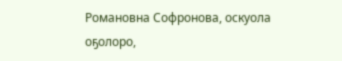Романовна Софронова, оскуола оҕолоро,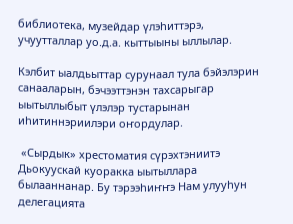библиотека, музейдар үлэһиттэрэ, учуутталлар уо.д.а. кыттыыны ыллылар.

Кэлбит ыалдьыттар сурунаал тула бэйэлэрин санааларын, бэчээттэнэн тахсарыгар ыытыллыбыт үлэлэр тустарынан иһитиннэриилэри оҥордулар.

 «Сырдык» хрестоматия сүрэхтэниитэ Дьокуускай куоракка ыытыллара былааннанар. Бу тэрээһиҥҥэ Нам улууһун делегацията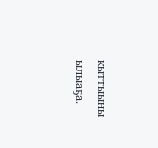кыттыыны ылыаҕа.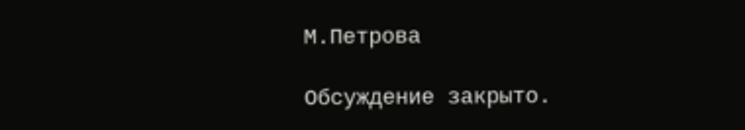М.Петрова

Обсуждение закрыто.